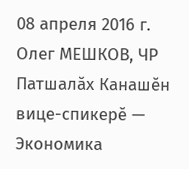08 апреля 2016 г.
Олег МЕШКОВ, ЧР Патшалăх Канашĕн вице-спикерĕ — Экономика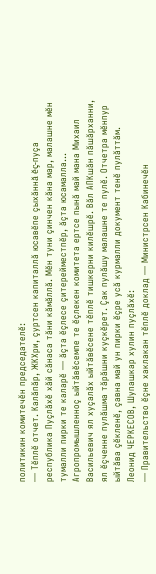политикин комитечĕн председателĕ:
— Тĕплĕ отчет. Калăпăр, ЖКХри, çуртсен капиталлă юсавĕпе çыхăннă ĕç-пуçа республика Пуçлăхĕ хăй сăнаса тăни кăмăллă. Мĕн туни çинчен кăна мар, малашне мĕн тумалли пирки те каларĕ — ăçта ĕçлесе çитерейместпĕр, ăçта юсамалла...
Агропромышленноç ыйтăвĕсемпе те ĕçлекен комитета ертсе пынă май мана Михаил Васильевич ял хуçалăх ыйтăвĕсене тĕплĕ тишкерни килĕшрĕ. Вăл АПКшăн пăшăрханни, ял ĕçченне пулăшма тăрăшни куçкĕрет. Çак пулăшу малашне те пулĕ. Отчетра мĕнпур ыйтăва çĕкленĕ, çавна май ун пирки ĕçре усă курмалли документ тенĕ пулăттăм.
Леонид ЧЕРКЕСОВ, Шупашкар хулин пуçлăхĕ:
— Правительство ĕçне хаклакан тĕплĕ доклад — Министрсен Кабинечĕн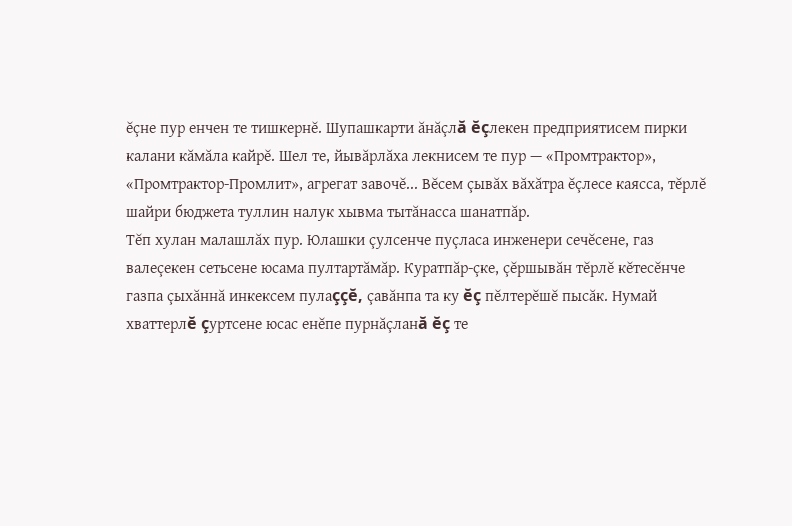ĕçне пур енчен те тишкернĕ. Шупашкарти ăнăçлă ĕçлекен предприятисем пирки калани кăмăла кайрĕ. Шел те, йывăрлăха лекнисем те пур — «Промтрактор», «Промтрактор-Промлит», агрегат завочĕ... Вĕсем çывăх вăхăтра ĕçлесе каясса, тĕрлĕ шайри бюджета туллин налук хывма тытăнасса шанатпăр.
Тĕп хулан малашлăх пур. Юлашки çулсенче пуçласа инженери сечĕсене, газ валеçекен сетьсене юсама пултартăмăр. Куратпăр-çке, çĕршывăн тĕрлĕ кĕтесĕнче газпа çыхăннă инкексем пулаççĕ, çавăнпа та ку ĕç пĕлтерĕшĕ пысăк. Нумай хваттерлĕ çуртсене юсас енĕпе пурнăçланă ĕç те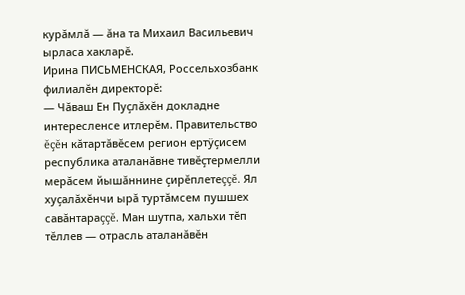курăмлă — ăна та Михаил Васильевич ырласа хакларĕ.
Ирина ПИСЬМЕНСКАЯ, Россельхозбанк филиалĕн директорĕ:
— Чăваш Ен Пуçлăхĕн докладне интересленсе итлерĕм. Правительство ĕçĕн кăтартăвĕсем регион ертÿçисем республика аталанăвне тивĕçтермелли мерăсем йышăннине çирĕплетеççĕ. Ял хуçалăхĕнчи ырă туртăмсем пушшех савăнтараççĕ. Ман шутпа, хальхи тĕп тĕллев — отрасль аталанăвĕн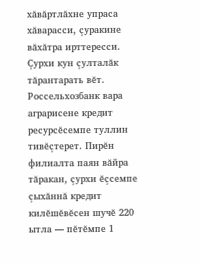хăвăртлăхне упраса хăварасси, çуракине вăхăтра ирттересси. Çурхи кун çулталăк тăрантарать вĕт. Россельхозбанк вара аграрисене кредит ресурсĕсемпе туллин тивĕçтерет. Пирĕн филиалта паян вăйра тăракан, çурхи ĕçсемпе çыхăннă кредит килĕшĕвĕсен шучĕ 220 ытла — пĕтĕмпе 1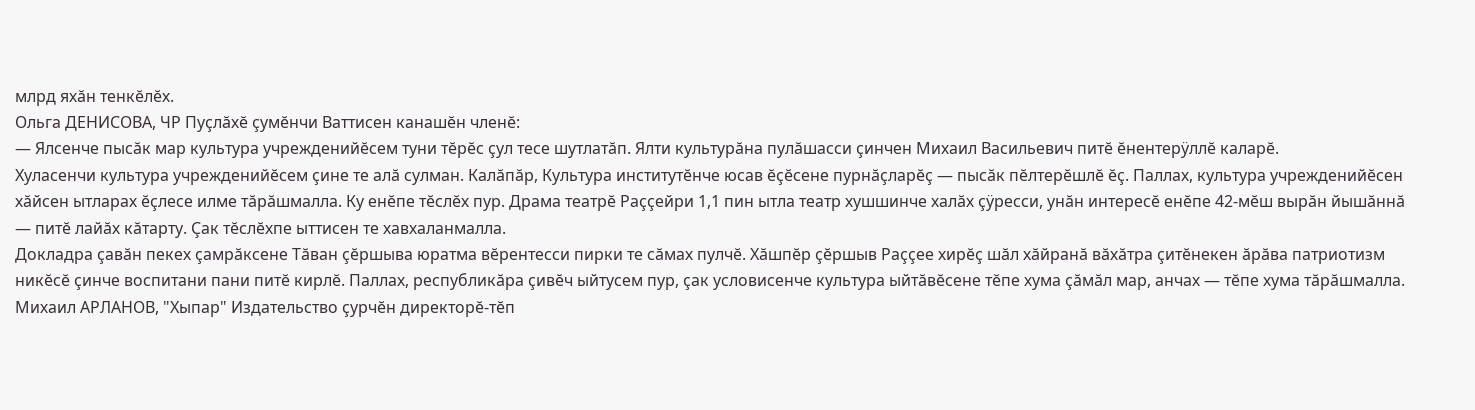млрд яхăн тенкĕлĕх.
Ольга ДЕНИСОВА, ЧР Пуçлăхĕ çумĕнчи Ваттисен канашĕн членĕ:
— Ялсенче пысăк мар культура учрежденийĕсем туни тĕрĕс çул тесе шутлатăп. Ялти культурăна пулăшасси çинчен Михаил Васильевич питĕ ĕнентерÿллĕ каларĕ.
Хуласенчи культура учрежденийĕсем çине те алă сулман. Калăпăр, Культура институтĕнче юсав ĕçĕсене пурнăçларĕç — пысăк пĕлтерĕшлĕ ĕç. Паллах, культура учрежденийĕсен хăйсен ытларах ĕçлесе илме тăрăшмалла. Ку енĕпе тĕслĕх пур. Драма театрĕ Раççейри 1,1 пин ытла театр хушшинче халăх çÿресси, унăн интересĕ енĕпе 42-мĕш вырăн йышăннă — питĕ лайăх кăтарту. Çак тĕслĕхпе ыттисен те хавхаланмалла.
Докладра çавăн пекех çамрăксене Тăван çĕршыва юратма вĕрентесси пирки те сăмах пулчĕ. Хăшпĕр çĕршыв Раççее хирĕç шăл хăйранă вăхăтра çитĕнекен ăрăва патриотизм никĕсĕ çинче воспитани пани питĕ кирлĕ. Паллах, республикăра çивĕч ыйтусем пур, çак условисенче культура ыйтăвĕсене тĕпе хума çăмăл мар, анчах — тĕпе хума тăрăшмалла.
Михаил АРЛАНОВ, "Хыпар" Издательство çурчĕн директорĕ-тĕп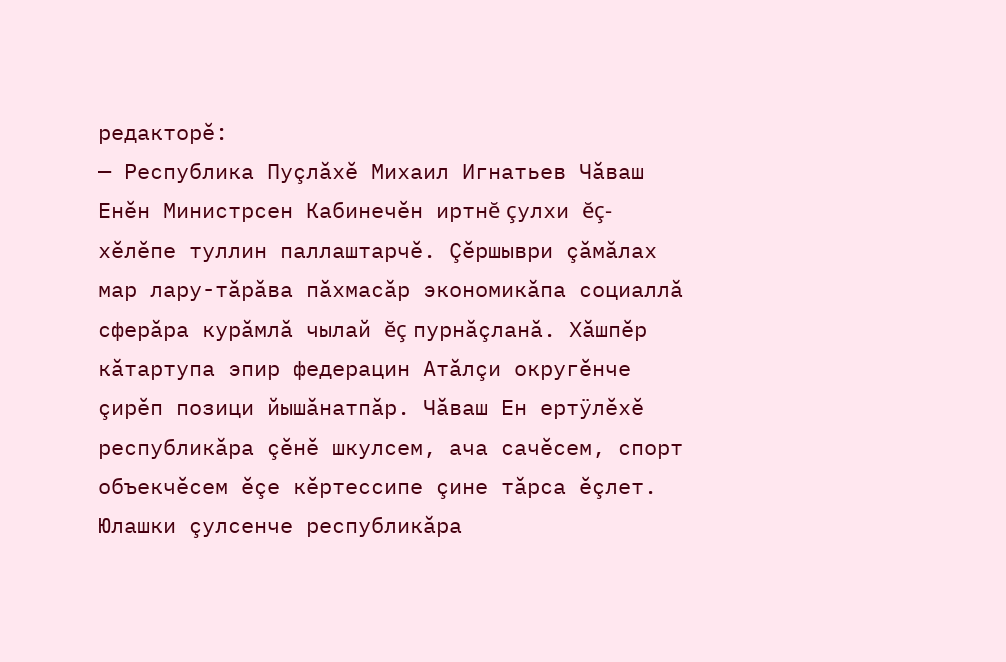редакторĕ:
— Республика Пуçлăхĕ Михаил Игнатьев Чăваш Енĕн Министрсен Кабинечĕн иртнĕ çулхи ĕç-хĕлĕпе туллин паллаштарчĕ. Çĕршыври çăмăлах мар лару-тăрăва пăхмасăр экономикăпа социаллă сферăра курăмлă чылай ĕç пурнăçланă. Хăшпĕр кăтартупа эпир федерацин Атăлçи округĕнче çирĕп позици йышăнатпăр. Чăваш Ен ертÿлĕхĕ республикăра çĕнĕ шкулсем, ача сачĕсем, спорт объекчĕсем ĕçе кĕртессипе çине тăрса ĕçлет. Юлашки çулсенче республикăра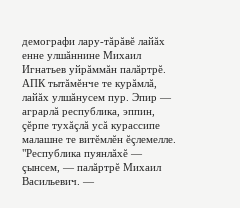демографи лару-тăрăвĕ лайăх енне улшăннине Михаил Игнатьев уйрăммăн палăртрĕ. АПК тытăмĕнче те курăмлă, лайăх улшăнусем пур. Эпир — аграрлă республика, эппин, çĕрпе тухăçлă усă курассипе малашне те витĕмлĕн ĕçлемелле. "Республика пуянлăхĕ — çынсем, — палăртрĕ Михаил Васильевич. —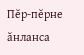Пĕр-пĕрне ăнланса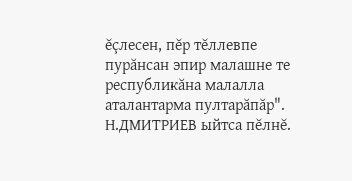ĕçлесен, пĕр тĕллевпе пурăнсан эпир малашне те республикăна малалла аталантарма пултарăпăр".
Н.ДМИТРИЕВ ыйтса пĕлнĕ.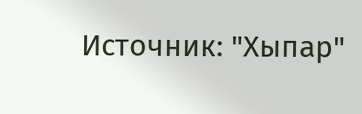Источник: "Хыпар"